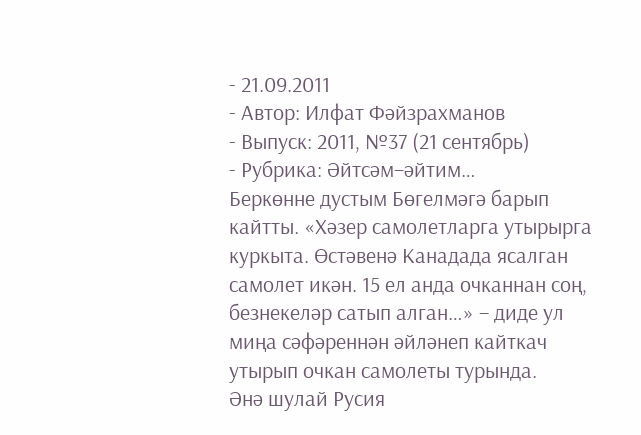- 21.09.2011
- Автор: Илфат Фәйзрахманов
- Выпуск: 2011, №37 (21 сентябрь)
- Рубрика: Әйтсәм–әйтим…
Беркөнне дустым Бөгелмәгә барып кайтты. «Хәзер самолетларга утырырга куркыта. Өстәвенә Канадада ясалган самолет икән. 15 ел анда очканнан соң, безнекеләр сатып алган…» – диде ул миңа сәфәреннән әйләнеп кайткач утырып очкан самолеты турында.
Әнә шулай Русия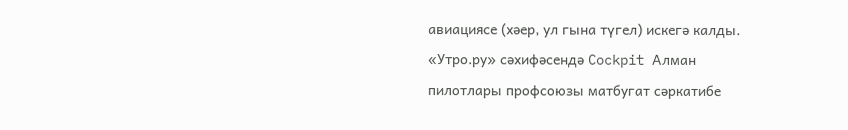авиациясе (хәер, ул гына түгел) искегә калды. «Утро.ру» сәхифәсендә Cockpit Алман пилотлары профсоюзы матбугат сәркатибе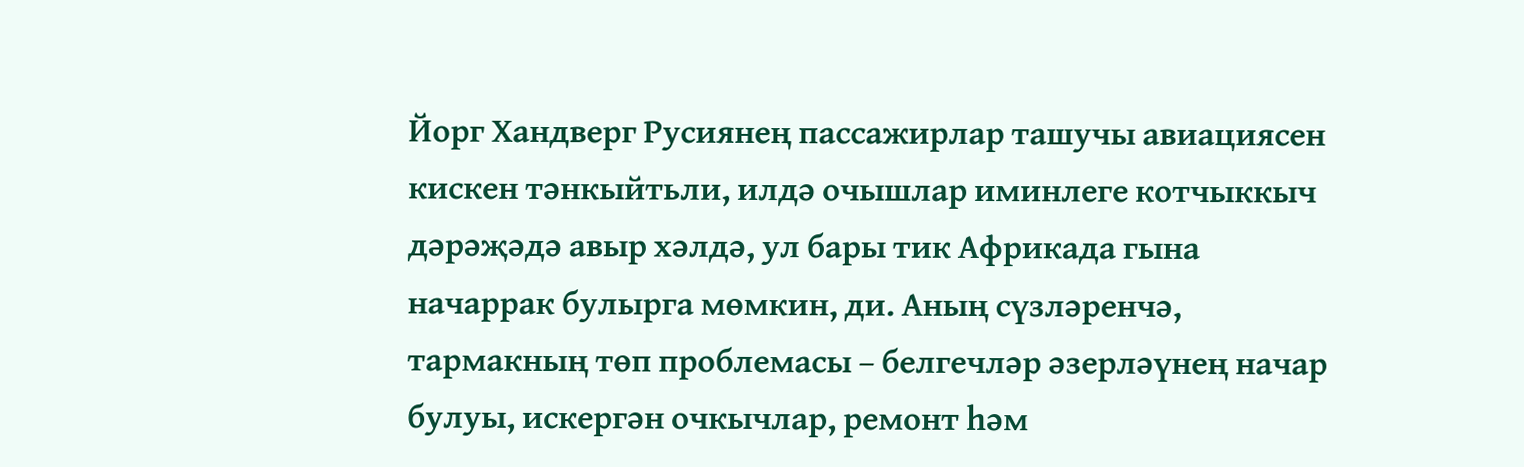Йорг Хандверг Русиянең пассажирлар ташучы авиациясен кискен тәнкыйтьли, илдә очышлар иминлеге котчыккыч дәрәҗәдә авыр хәлдә, ул бары тик Африкада гына начаррак булырга мөмкин, ди. Аның сүзләренчә, тармакның төп проблемасы – белгечләр әзерләүнең начар булуы, искергән очкычлар, ремонт һәм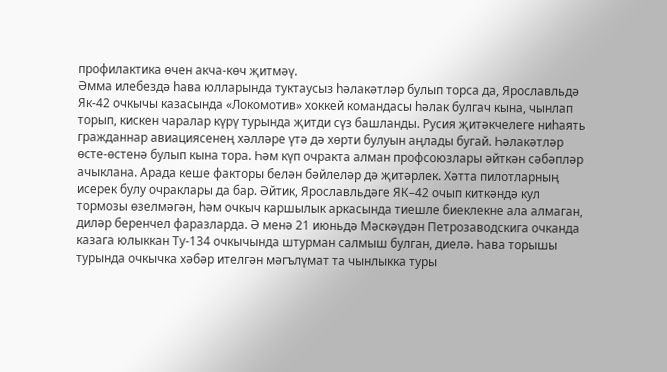профилактика өчен акча-көч җитмәү.
Әмма илебездә һава юлларында туктаусыз һәлакәтләр булып торса да, Ярославльдә Як-42 очкычы казасында «Локомотив» хоккей командасы һәлак булгач кына, чынлап торып, кискен чаралар күрү турында җитди сүз башланды. Русия җитәкчелеге ниһаять гражданнар авиациясенең хәлләре үтә дә хөрти булуын аңлады бугай. Һәлакәтләр өсте-өстенә булып кына тора. Һәм күп очракта алман профсоюзлары әйткән сәбәпләр ачыклана. Арада кеше факторы белән бәйлеләр дә җитәрлек. Хәтта пилотларның исерек булу очраклары да бар. Әйтик, Ярославльдәге ЯК–42 очып киткәндә кул тормозы өзелмәгән, һәм очкыч каршылык аркасында тиешле биеклекне ала алмаган, диләр беренчел фаразларда. Ә менә 21 июньдә Мәскәүдән Петрозаводскига очканда казага юлыккан Ту-134 очкычында штурман салмыш булган, диелә. Һава торышы турында очкычка хәбәр ителгән мәгълүмат та чынлыкка туры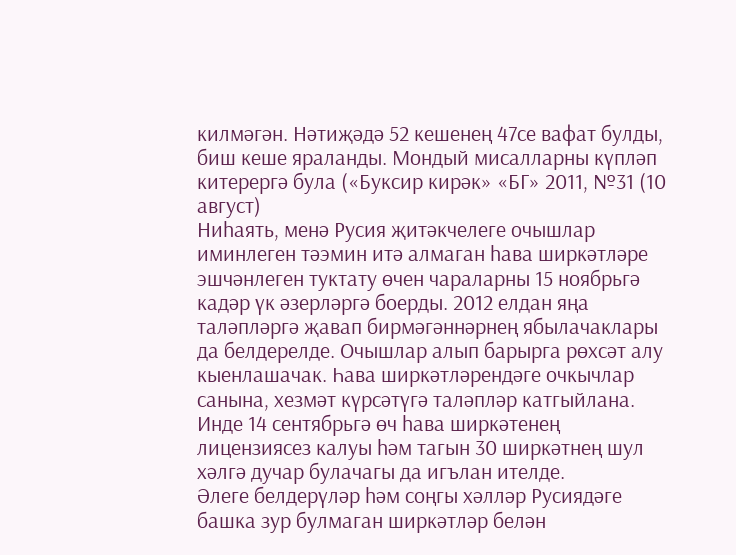килмәгән. Нәтиҗәдә 52 кешенең 47се вафат булды, биш кеше яраланды. Мондый мисалларны күпләп китерергә була («Буксир кирәк» «БГ» 2011, №31 (10 август)
Ниһаять, менә Русия җитәкчелеге очышлар иминлеген тәэмин итә алмаган һава ширкәтләре эшчәнлеген туктату өчен чараларны 15 ноябрьгә кадәр үк әзерләргә боерды. 2012 елдан яңа таләпләргә җавап бирмәгәннәрнең ябылачаклары да белдерелде. Очышлар алып барырга рөхсәт алу кыенлашачак. Һава ширкәтләрендәге очкычлар санына, хезмәт күрсәтүгә таләпләр катгыйлана. Инде 14 сентябрьгә өч һава ширкәтенең лицензиясез калуы һәм тагын 30 ширкәтнең шул хәлгә дучар булачагы да игълан ителде.
Әлеге белдерүләр һәм соңгы хәлләр Русиядәге башка зур булмаган ширкәтләр белән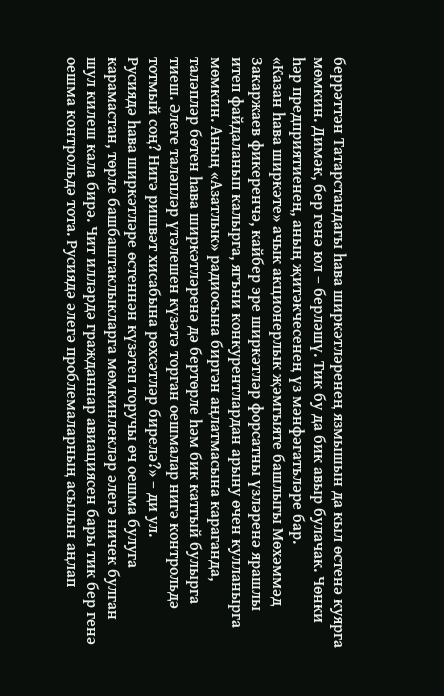беррәттән Татарстандагы һава ширкәтләренең язмышын да кыл өстенә куярга мөмкин. Димәк, бер генә юл – берләшү. Тик бу да бик авыр булачак. Чөнки һәр предприятиенең, аның җитәкчесенең үз мәнфәгатьләре бар.
«Казан һава ширкәте» ачык акционерлык җәмгыяте башлыгы Мөхәммәд Закаржаев фикеренчә, кайбер эре ширкәтләр форсатны үзләренә ярашлы итеп файдаланып калырга, ягъни конкурентлардан арыну өчен кулланырга мөмкин. Аның «Азатлык» радиосына биргән аңлатмасына караганда, таләпләр бөтен һава ширкәтләренә дә бертөрле һәм бик катгый булырга тиеш. Әлеге таләпләр үтәлешен күзәтә торган оешмалар нигә контрольдә тотмый соң? Нигә ришвәт хисабына рөхсәтләр бирелә?» – ди ул.
Русиядә һава ширкәтләре өстеннән күзәтеп торучы өч оешма булуга карамастан, төрле башбаштаклыкларга мөмкинлекләр әлегә ничек булган шул килеш кала бирә. Чит илләрдә гражданнар авиациясен бары тик бер генә оешма контрольдә тота. Русиядә әлегә проблемаларның асылын аңлап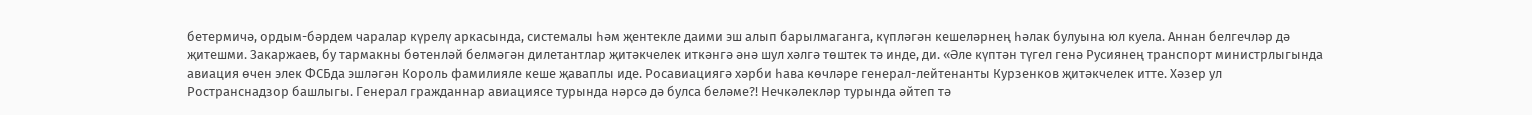бетермичә, ордым-бәрдем чаралар күрелү аркасында, системалы һәм җентекле даими эш алып барылмаганга, күпләгән кешеләрнең һәлак булуына юл куела. Аннан белгечләр дә җитешми. Закаржаев, бу тармакны бөтенләй белмәгән дилетантлар җитәкчелек иткәнгә әнә шул хәлгә төштек тә инде, ди. «Әле күптән түгел генә Русиянең транспорт министрлыгында авиация өчен элек ФСБда эшләгән Король фамилияле кеше җаваплы иде. Росавиациягә хәрби һава көчләре генерал-лейтенанты Курзенков җитәкчелек итте. Хәзер ул Ространснадзор башлыгы. Генерал гражданнар авиациясе турында нәрсә дә булса беләме?! Нечкәлекләр турында әйтеп тә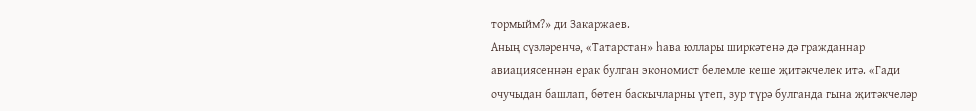тормыйм?» ди Закаржаев.
Аның сүзләренчә, «Татарстан» һава юллары ширкәтенә дә гражданнар авиациясеннән ерак булган экономист белемле кеше җитәкчелек итә. «Гади очучыдан башлап, бөтен баскычларны үтеп, зур түрә булганда гына җитәкчеләр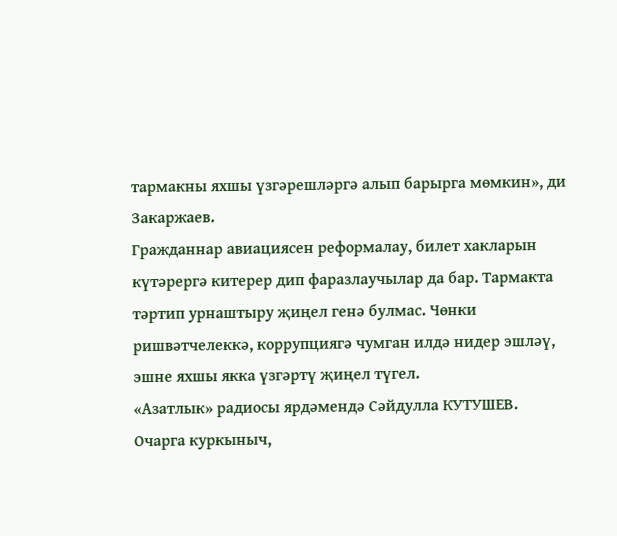тармакны яхшы үзгәрешләргә алып барырга мөмкин», ди Закаржаев.
Гражданнар авиациясен реформалау, билет хакларын күтәрергә китерер дип фаразлаучылар да бар. Тармакта тәртип урнаштыру җиңел генә булмас. Чөнки ришвәтчелеккә, коррупциягә чумган илдә нидер эшләү, эшне яхшы якка үзгәртү җиңел түгел.
«Азатлык» радиосы ярдәмендә Сәйдулла КУТУШЕВ.
Очарга куркыныч,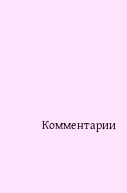Комментарии